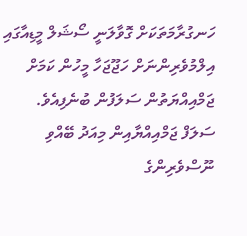ހަނގުރާމަތަކަށް ގޮވާލަނީ ސޯޝަލް މީޑިއާގައި އިލްމުވެރިންނަށް ހަޖޫޖަހާ މީހުން ކަމަށް ޖަމްއިއްޔަތުން ސަލަފުން ބުނެފިއެވެ.
ސަލަފް ޖަމްއިއްޔާއިން މިއަދު ބޭއްވި ނޫސްވެރިންގެ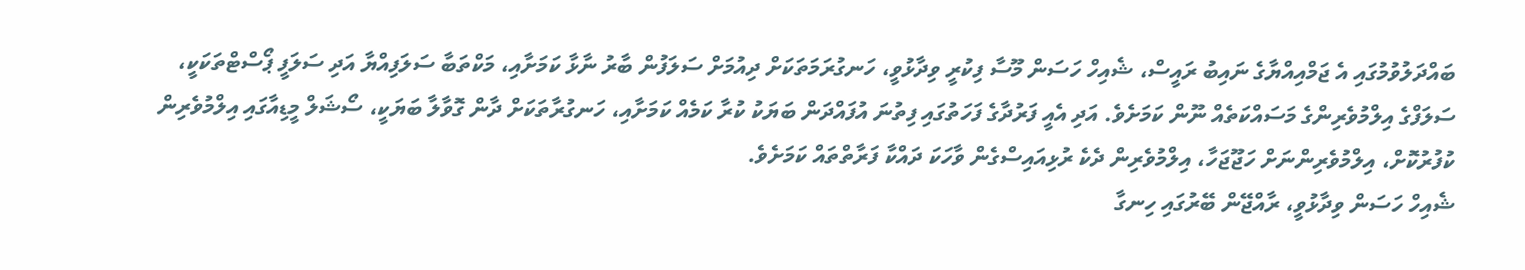ބައްދަލުވުމުގައި އެ ޖަމްއިއްޔާގެ ނައިބު ރައީސް، ޝެއިހް ހަސަން މޫސާ ފިކުރީ ވިދާޅުވީ، ހަނގުރަމަތަކަށް ދިއުމަށް ސަލަފުން ބާރު ނާޅާ ކަމަށާއި، މަކްތަބާ ސަލަފިއްޔާ އަދި ސަލަފީ ޕޯސްޓްތަކަކީ، ސަލަފްގެ އިލްމުވެރިންގެ މަސައްކަތެއް ނޫން ކަމަށެވެ. އަދި އެއީ ފަރުދާގެ ފަހަތުގައި ފިތުނަ އުފައްދަން ބަޔަކު ކުރާ ކަމެއް ކަމަށާއި، ހަނގުރާތަކަށް ދާން ގޮވާލާ ބަޔަކީ، ސޯޝަލް މީޑިއާގައި އިލްމުވެރިން ކުފުރުކޮށް، އިލްމުވެރިންނަށް ހަޖޫޖަހާ، އިލްމުވެރިން ދެކެ ރުޅިއައިސްގެން ވާހަކަ ދައްކާ ފަރާތްތައް ކަމަށެވެ.
ޝެއިހް ހަސަން ވިދާޅުވީ، ރާއްޖޭން ބޭރުގައި ހިނގާ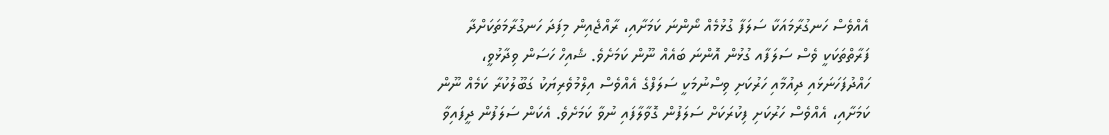އެއްވެސް ހަނގުރާމައަކާ ސަލަފާ ގުޅުމެއް ނޯންނަ ކަމަށާއި، ރާއްޖެއިން މިފަދަ ހަނގުރާމަތަކަށްދާ ފަރާތްތަކަކީ ވެސް ސަލަފާއ ގުޅުން އޮންނަ ބައެއް ނޫން ކަމަށެވެ. ޝެއިހް ހަސަން ވިދާޅުވީ، ހައްދުފަހަނަޅައި ދިއުމާއި ހަރުކަށި ވިސްނުމަކީ ސަލަފްގެ އެއްވެސް އިލްމުވެރިޔަކު ގަބޫލުކުރާ ކަމެއް ނޫން ކަމަށާއި، އެއްވެސް ހަރުކަށި ފިކުރަކަށް ސަލަފުން ގޮވާލާފައި ނުވާ ކަމަށެވެ. އެކަން ސަލަފުން ދީފައިވާ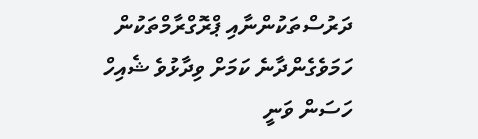ދަރުސްތަކުންނާއި ޕްރޮގްރާމްތަކުން ހަމަވެގެންދާނެ ކަމަށް ވިދާޅުވެ ޝެއިހް ހަސަން ވަނީ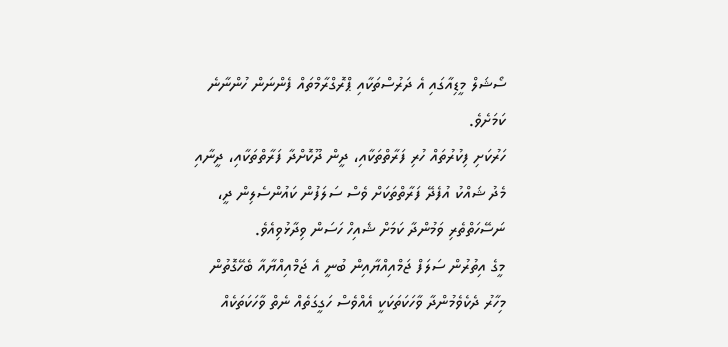ސޯޝަލް މީޑިއާގައި އެ ދަރުސްތަކާއި ޕްރޮގްރާމްތައް ފެންނަން ހުންނާނެ ކަމަށެވެ.
ހަރުކަށި ފިކުރުތައް ހުރި ފަރާތްތަކާއި، ދީން ދޫކޮށްދާ ފަރާތްތަކާއި، ދީނާއި މެދު ޝައްކު އުފެދޭ ފަރާތްތަކަށް ވެސް ސަލަފުން ކައުންސެލިން ދީ، ނަސޭހަތްތެރި ވަމުންދާ ކަމަށް ޝެއިހް ހަސަން ވިދާޅުވިއެވެ.
މީގެ އިތުރުން ސަލަފް ޖަމްއިއްޔާއިން ބުނީ އެ ޖަމްއިއްޔާއާ ބެހޭގޮތުން މިހާރު ދެކެވެމުންދާ ވާހަކަތަކަކީ އެއްވެސް ހަގީގަތެއް ނެތް ވާހަކަތަކެއް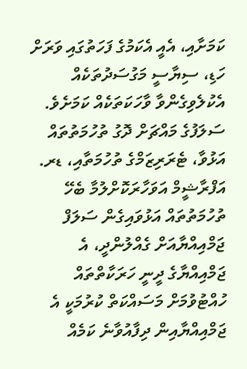ކަމަށާއި، އެއީ އެކަމުގެ ފަހަތުގައި ވަރަށް ހަޑި، ސިޔާސީ މަގުސަދުތަކެއް އެކުލެވިގެންވާ ވާހަކަތަކެއް ކަމަށެވެ.
ސަލަފުގެ މައްޗަށް ދޮގު ތުހުމަތުތައް އަޅުވާ، ޓެރަރިޒަމްގެ ތުހުމަތާއި، ޑރ. އަފްރާޝީމް އަވަހާރަކޮށްލުމާ ބެހޭ ތުހުމަތުތައް އަޅުވައިގެން ސަލަފް ޖަމްއިއްޔާއަށް ގެއްލުންދީ، އެ ޖަމްއިއްޔާގެ ދީނީ ހަރަކާތްތައް ހުއްޓުވުމަށް މަސައްކަތް ކުރުމަކީ އެ ޖަމްއިއްޔާއިން ދިފާއުވާނެ ކަމެއް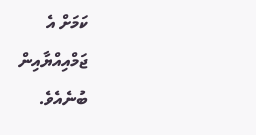ކަމަށް އެ ޖަމްއިއްޔާއިން ބުނެއެވެ.